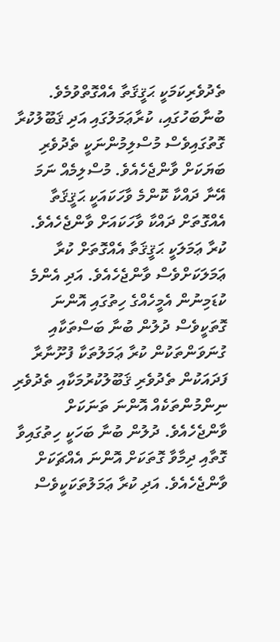ތެދުވެރިކަމަކީ ޙަޤީޤަތާ އެއްގޮތްވުމެވެ. ބުނާބަހުގައި، ކުރާޢަމަލުގައި އަދި ޤަބޫލުކުރާ ގޮތުގައިވެސް މުސްލިމުންނަކީ ތެދުވެރި ބަޔަކަށް ވާންޖެހެއެވެ. މުސްލިމެއް ނަމަ އޭނާ ދައްކާ ކޮންމެ ވާހަކައަކީ ޙަޤީޤަތާ އެއްގޮތަށް ދައްކާ ވާހަކައަށް ވާންޖެހެއެވެ. ކުރާ ޢަމަލަކީ ޙަޤީޤަތާ އެއްގޮތަށް ކުރާ ޢަމަލަކަށްވެސް ވާންޖެހެއެވެ. އަދި އެންމެ ކުޑަމިނުން އެމީހެއްގެ ހިތުގައި އޮންނަ ގޮތަކީވެސް ދުލުން ބުނާ ބަސްތަކާއި ގުނަވަންތަކުން ކުރާ ޢަމަލުތަކާ ފުށޫނާރާ ފަދައަކުން ތެދުވެރި ޤަބޫލުކުރުމަކާއި ތެދުވެރި ނިންމުންތަކެއް އޮންނަ ތަނަކަށް ވާންޖެހެއެވެ. ދުލުން ބުނާ ބަހަކީ ހިތުގައިވާ ގޮތާއި ދިމާވާ ގޮތަކަށް އޮންނަ އެއްޗަކަށް ވާންޖެހެއެވެ. އަދި ކުރާ ޢަމަލުތަކަކީވެސް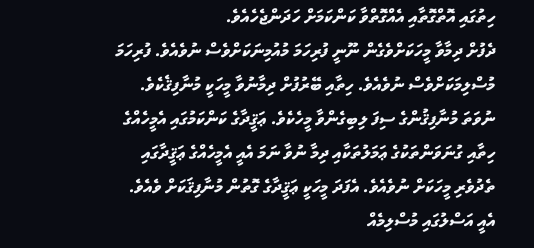ހިތުގައި އޮތްގޮތާއި އެއްގޮތްވާ ކަންކަމަށް ހަދަންޖެހެއެވެ.
ދެފުށް ދިމާވާ މީހަކަށްވެގެން ނޫނީ ފުރިހަމަ މުއުމިނަކަށްވެސް ނުވެއެވެ. ފުރިހަމަ މުސްލިމަކަށްވެސް ނުވެއެވެ. ހިތާއި ބޭރުފުށް ދިމާނުވާ މީހަކީ މުނާފިޤެކެވެ. ނުވަތަ މުނާފިޤުންގެ ސިފަ ލިބިގެންވާ މީހެކެވެ. ޢަޤީދާގެ ކަންކަމުގައި އެމީހެއްގެ ހިތާއި ގުނަވަންތަކުގެ ޢަމަލުތަކާއި ދިމާ ނުވާ ނަމަ އެއީ އެމީހެއްގެ ޢަޤީދާގައި ތެދުވެރި މީހަކަށް ނުވެއެވެ. އެފަދަ މީހަކީ ޢަޤީދާގެ ގޮތުން މުނާފިޤަކަށް ވެއެވެ. އެއީ އަސްލުގައި މުސްލިމެއް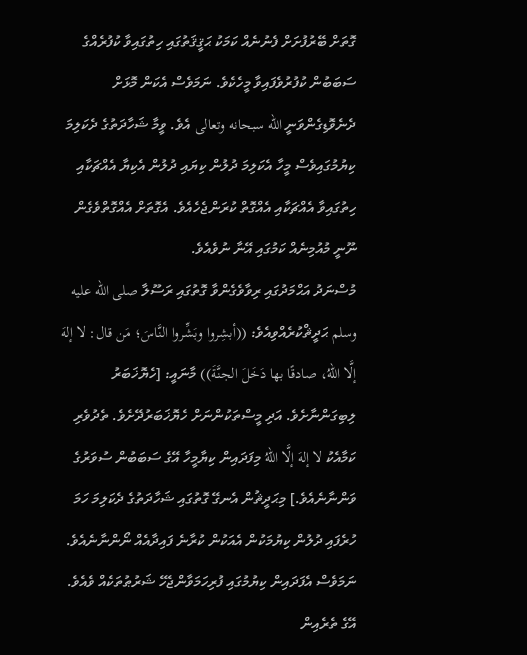ގޮތަށް ބޭރުފުށަށް ފެނުނެއް ކަމަކު ޙަޤީޤަތުގައި ހިތުގައިވާ ކުފުރެއްގެ ސަބަބުން ކުފުރުވެފައިވާ މީހެކެވެ. ނަމަވެސް އެކަން މޮޅަށް ދެނެވޮޑިގެންވަނީ الله سبحانه وتعالى އެވެ. ވީމާ ޝަހާދަތުގެ ދެކަލިމަ ކިޔުމުގައިވެސް މީހާ އެކަލިމަ ދުލުން ކިޔައި ދުލުން އެކިޔާ އެއްޗަކާއި ހިތުގައިވާ އެއްޗަކާއި އެއްގޮތް ކުރަންޖެހެއެވެ. އެގޮތަށް އެއްގޮތްވެގެން ނޫނީ މުއުމިނެއް ކަމުގައި އޭނާ ނުވެއެވެ.
މުސްނަދު އަޙްމަދުގައި ރިވާވެގެންވާ ގޮތުގައި ރަސޫލާ صلى الله عليه وسلم ޙަދީޘްކުރެއްވިއެވެ: ((أبشِروا وبَشِّروا النَّاسَ؛ مَن قال: لا إلهَ إلَّا اللهُ، صادقًا بها دَخَلَ الجنَّةَ)) މާނައީ: [ހެޔޮޚަބަރު ލިބިގަންނާށެވެ. އަދި މީސްތަކުންނަށް ހެޔޮޚަބަރުދޭށެވެ. ތެދުވެރި ކަމާއެކު لا إلهَ إلَّا اللهُ މިފަދައިން ކިޔާމީހާ އޭގެ ސަބަބުން ސުވަރުގެ ވަންނާނެއެވެ.] މިޙަދީޘުން އެނގޭ ގޮތުގައި ޝަހާދަތުގެ ދެކަލިމަ ހަމަ ހުރެފައި ދުލުން ކިޔުމަކުން އެއަކުން ކުރާނެ ފައިދާއެއް ނޯންނާނެއެވެ. ނަމަވެސް އެފަދައިން ކިޔުމުގައި ފުރިހަމަވާންޖެހޭ ޝަރުޠުތަކެއް ވެއެވެ. އޭގެ ތެރެއިން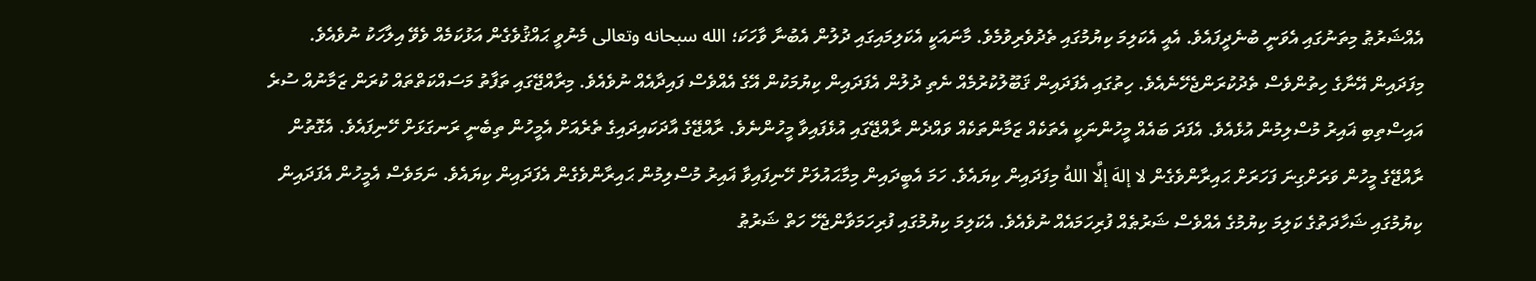އެއްޝަރުޠު މިތަނުގައި އެވަނީ ބުނެދީފައެވެ. އެއީ އެކަލިމަ ކިޔުމުގައި ތެދުވެރިވުމެވެ. މާނައަކީ އެކަލިމައިގައި ދުލުން އެބުނާ ވާހަކަ؛ الله سبحانه وتعالى މެނުވީ ޙައްޤުވެގެން އަޅުކަމެއް ވެވޭ އިލާހަކު ނުވެއެވެ. މިފަދައިން އޭނާގެ ހިތުންވެސް ތެދުކުރަންޖެހޭނެއެވެ. ހިތުގައި އެފަދައިން ޤަބޫލުކުރުމެއް ނެތި ދުލުން އެފަދައިން ކިޔުމަކުން އޭގެ އެއްވެސް ފައިދާއެއް ނުވެއެވެ. މިރާއްޖޭގައި ތަފާތު މަސައްކަތްތައް ކުރަން ޒަމާނުއް ސުރެ އައިސްތިބި ޣައިރު މުސްލިމުން އުޅެއެވެ. އެފަދަ ބައެއް މީހުންނަކީ އެތަކެއް ޒަމާންތަކެއް ވައްދެން ރާއްޖޭގައި އުޅެފައިވާ މީހުންނެވެ. ރާއްޖޭގެ އާދަކައިދައިގެ ތެރެއަށް އެމީހުން ތިބެނީ ރަނގަޅަށް ހޭނިފައެވެ. އެގޮތުން ރާއްޖޭގެ މީހުން ވަރަށްގިނަ ފަހަރަށް ޙައިރާންވެގެން لا إلهَ إلَّا اللهُ މިފަދައިން ކިޔައެވެ. ހަމަ އެބީދައިން މިމާޙައުލަށް ހޭނިފައިވާ ޣައިރު މުސްލިމުން ޙައިރާންވެގެން އެފަދައިން ކިޔައެވެ. ނަމަވެސް އެމީހުން އެފަދައިން ކިޔުމުގައި ޝަހާދަތުގެ ކަލިމަ ކިޔުމުގެ އެއްވެސް ޝަރުޠެއް ފުރިހަމައެއް ނުވެއެވެ. އެކަލިމަ ކިޔުމުގައި ފުރިހަމަވާންޖެހޭ ހަތް ޝަރުޠު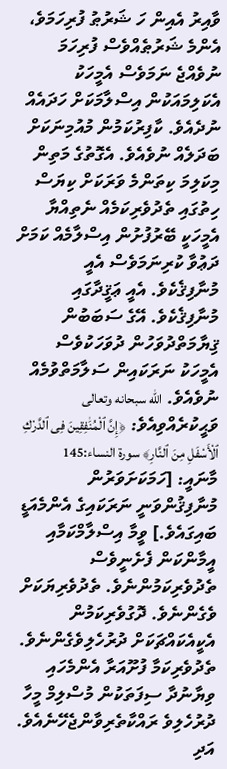ވާއިރު އެއިން ހަ ޝަރުޠު ފުރިހަމަވެ، އެންމެ ޝަރުޠެއްވެސް ފުރިހަމަ ނުވެއްޖެ ނަމަވެސް އެމީހަކު އެކަލިމައަކުން އިސްލާމަކަށް ހަދައެއް ނުދެއެވެ. ކާފިރުކަމުން މުއުމިނަކަށް ބަދަލެއް ނުވެއެވެ. އެގޮތުގެ މަތިން މިކަލިމަ ކިތަންމެ ވަރަކަށް ކިޔަސް ހިތުގައި ތެދުވެރިކަމެއް ނެތިއްޔާ އެމީހަކީ ބޭރުފުށުން އިސްލާމެއް ކަމަށް ދަޢުވާ ކުރިނަމަވެސް އެއީ މުނާފިޤެކެވެ. އެއީ ޢަޤީދާގައި މުނާފިޤެކެވެ. އޭގެ ސަބަބުން ޤިޔާމަތްދުވަހުން ދުވަހަކުވެސް އެމީހަކު ނަރަކައިން ސަލާމަތްވުމެއް ނުވެއެވެ. الله سبحانه وتعالى ވަޙީކުރެއްވިއެވެ: ﴿إِنَّ ٱلْمُنَٰفِقِينَ فِى ٱلدَّرْكِ ٱلْأَسْفَلِ مِنَ ٱلنَّارِ﴾ سورة النساء:145 މާނައީ: [ހަމަކަށަވަރުން މުނާފިޤުންވަނީ ނަރަކައިގެ އެންމެއަޑީ ބައިގައެވެ.] ވީމާ އިސްލާމްކަމާއި އީމާންކަން ފެށެނީވެސް ތެދުވެރިކަމުންނެވެ. ތެދުވެރިޔަކަށް ވެގެންނެވެ. ދޮގުވެރިކަމުން އެކީއެކައްޗަކަށް ދުރުހެލިވެގެންނެވެ. ތެދުވެރިކަމާ ފުށޫއަރާ އެންމެހައި ވިޔާނުދާ ސިފަތަކުން މުސްލިމް މީހާ ދުރުހެލިވެ ރައްކާތެރިވާންޖެހޭނެއެވެ.
އަދި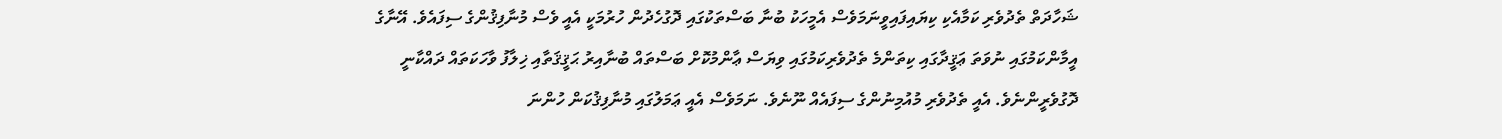ޝަހާދަތް ތެދުވެރި ކަމާއެކި ކިޔައިފައިވީނަމަވެސް އެމީހަކު ބުނާ ބަސްތަކުގައި ދޮގުހެދުން ހުރުމަކީ އެއީ ވެސް މުނާފިޤުންގެ ސިފައެވެ. އޭނާގެ އީމާންކަމުގައި ނުވަތަ ޢަޤީދާގައި ކިތަންމެ ތެދުވެރިކަމުގައި ވިޔަސް ޢާންމުކޮށް ބަސްތައް ބުނާއިރު ޙަޤީޤަތާއި ޚިލާފު ވާހަކަތައް ދައްކާނީ ދޮގުވެރީންނެވެ. އެއީ ތެދުވެރި މުއުމިނުންގެ ސިފައެއް ނޫނެވެ. ނަމަވެސް އެއީ ޢަމަލުގައި މުނާފިޤުކަން ހުންނަ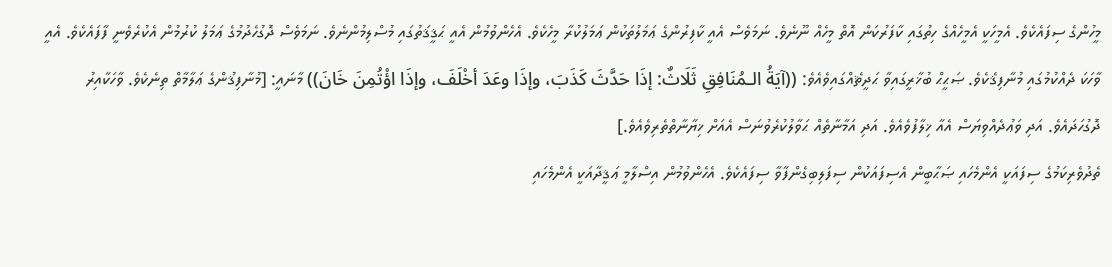މީހުންގެ ސިފައެކެވެ. އެމީހަކީ އެމީހެއްގެ ހިތުގައި ކާފަރުކަން އޮތް މީހެއް ނޫނެވެ. ނަމަވެސް އެއީ ކާފިރުންގެ ޢަމަލުތަކުން ޢަމަލުކުރާ މީހެކެވެ. އެހެންވުމުން އެއީ ޙަޤީޤަތުގައި މުސްލިމުންނެވެ. ނަމަވެސް ދޮގުހެދުމުގެ ޢަމަލު ކުރުމުން އެކުރެވެނީ ފާފައެކެވެ. އެއީ ވާހަކަ ދެއްކުމުގައި މުނާފިޤެކެވެ. ޞަޙީޙް ބުޚާރީގައިވާ ޙަދީޘެއްގައިވެއެވެ: ((آيَةُ الـمُنَافِقِ ثَلَاثٌ: إذَا حَدَّثَ كَذَبَ، وإذَا وعَدَ أخْلَفَ، وإذَا اؤْتُمِنَ خَانَ)) މާނައީ: [މުނާފިޤުންގެ ޢަލާމާތް ތިނެކެވެ. ވާހަކާއިރު ދޮގުހަދައެވެ. އަދި ވަޢުދެއްވިޔަސް އެއާ ޚިލާފުވެއެވެ. އަދި އަމާނާތެއް ޙަވާލުކުރެވުނަސް އެއަށް ޚިޔާނާތްތެރިވެއެވެ.]
ތެދުވެރިކަމުގެ ސިފައަކީ އެންމެހައި ޞަޙާބީން އެސިފައަކުން ސިފަލިބިގެންފާވާ ސިފައެކެވެ. އެހެންވުމުން އިސްލާމީ ޢަޤީދާއަކީ އެންމެހައި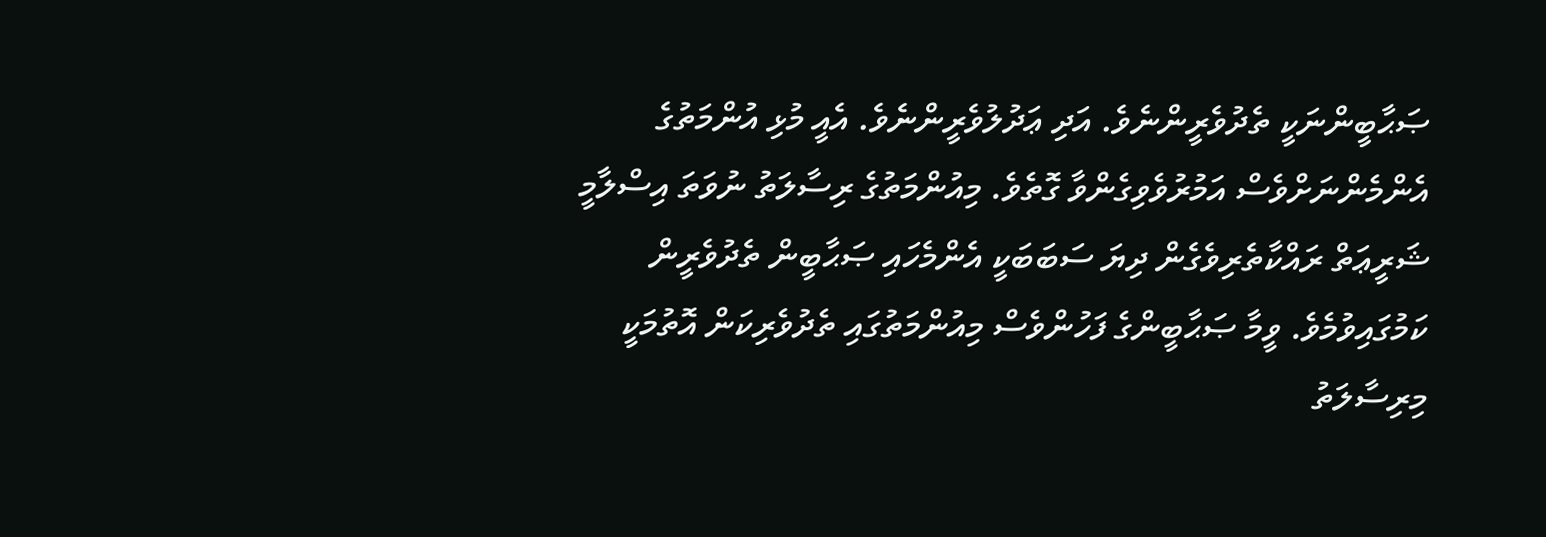ޞަޙާބީންނަކީ ތެދުވެރީންނެވެ. އަދި ޢަދުލުވެރީންނެވެ. އެއީ މުޅި އުންމަތުގެ އެންމެންނަށްވެސް އަމުރުވެވިގެންވާ ގޮތެވެ. މިއުންމަތުގެ ރިސާލަތު ނުވަތަ އިސްލާމީ ޝަރީޢަތް ރައްކާތެރިވެގެން ދިޔަ ސަބަބަކީ އެންމެހައި ޞަޙާބީން ތެދުވެރީން ކަމުގައިވުމެވެ. ވީމާ ޞަޙާބީންގެ ފަހުންވެސް މިއުންމަތުގައި ތެދުވެރިކަން އޮތުމަކީ މިރިސާލަތު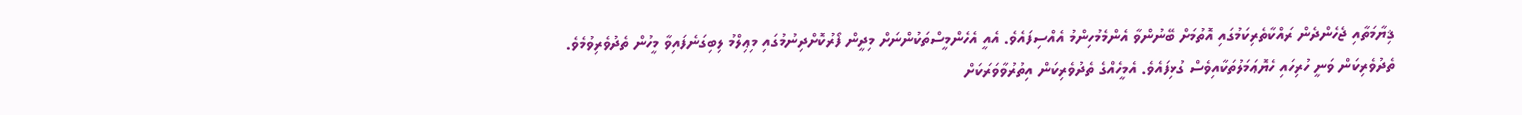ޤިޔާމަތާއި ޖެހެންދެން ރައްކާތެރިކަމުގައި އޮތުމަށް ބޭނުންވާ އެންމެމުހިންމު އެއްސިފައެވެ. އެއީ އެހެންމީސްތަކުންނަށް މިދީން ފޯރުކޮށްދިނުމުގައި މިޢިލްމު ލިބިގަނެފައިވާ މީހުން ތެދުވެރިވުމެވެ.
ތެދުވެރިކަން ވަނީ ހުރިހައި ހެޔޮޢަމަލުތަކާއިވެސް ގުޅިފައެވެ. އެމީހެއްގެ ތެދުވެރިކަން އިތުރުވާވަރަކަށް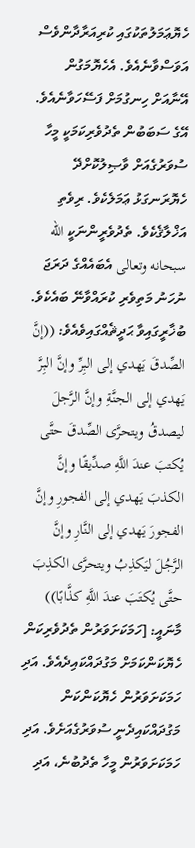ހެޔޮޢަމަލުތަކުގައި ކުރިއަރާދާންވެސް އަވަސްވާނެއެވެ. އެހެޔޮމަގުން އޭނާއަށް ހިނގުމަށް ފަސޭހަވާނެއެވެ. އޭގެ ސަބަބުން ތެދުވެރިކަމަކީ މީހާ ސުވަރުގެއަށް ވާޞިލުކޮށްދޭ ހެޔޮރަނގަޅު ޢަމަލެކެވެ. ރިވެތި އަޚްލާޤެކެވެ. ތެދުވެރީންނަކީ الله سبحانه وتعالى އެބައެއްގެ ދަރަޖަ ނުހަނު މަތިވެރި ކުރައްވާނޭ ބައެކެވެ. ބުޚާރީގައިވާ ޙަދީޘެއްގައިވެއެވެ: ((إنَّ الصِّدقَ يَهدي إلى البِرِّ وإنَّ البِرَّ يَهدي إلى الجنَّةِ وإنَّ الرَّجلَ ليصدقُ ويتحرَّى الصِّدقَ حتَّى يُكتبَ عندَ اللَّهِ صدِّيقًا وإنَّ الكذبَ يَهدي إلى الفجورِ وإنَّ الفجورَ يَهدي إلى النَّارِ وإنَّ الرَّجُلَ ليَكذِبُ ويتحرَّى الكذِبَ حتَّى يُكتَبَ عندَ اللَّهِ كذَّابًا)) މާނައީ: [ހަމަކަށަވަރުން ތެދުވެރިކަން ހެޔޮކަންކަމަށް މަގުދައްކައިދެއެވެ. އަދި ހަމަކަށަވަރުން ހެޔޮކަންކަން މަގުދައްކައިދެނީ ސުވަރުގެއަށެވެ. އަދި ހަމަކަށަވަރުން މީހާ ތެދުބުނެ، އަދި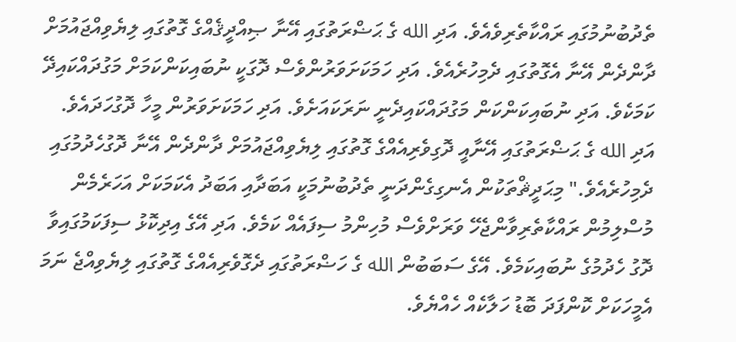ތެދުބުނުމުގައި ރައްކާތެރިވެއެވެ. އަދި الله ގެ ޙަޟްރަތުގައި އޭނާ ޞިއްދީޤެއްގެ ގޮތުގައި ލިޔެވިއްޖައުމަށް ދާންދެން އޭނާ އެގޮތުގައި ދެމިހުރެއެވެ. އަދި ހަމަކަށަވަރުންވެސް ދޮގަކީ ނުބައިކަންކަމަށް މަގުދައްކައިދޭ ކަމަކެވެ. އަދި ނުބައިކަންކަން މަގުދައްކައިދެނީ ނަރަކައަށެވެ. އަދި ހަމަކަށަވަރުން މީހާ ދޮގުހަދައެވެ. އަދި الله ގެ ޙަޟްރަތުގައި އޭނާއީ ދޮގިވެރިއެއްގެ ގޮތުގައި ލިޔެވިއްޖައުމަށް ދާންދެން އޭނާ ދޮގުހެދުމުގައި ދެމިހުރެއެވެ." މިޙަދީޘްތަކުން އެނގިގެންދަނީ ތެދުބުނުމަކީ އަބަދާއި އަބަދު އެކަމަކަށް އަހަރެމެން މުސްލިމުން ރައްކާތެރިވާންޖެހޭ ވަރަށްވެސް މުހިންމު ސިފައެއް ކަމެވެ. އަދި އޭގެ އިދިކޮޅު ސިފަކަމުގައިވާ ދޮގު ހެދުމުގެ ނުބައިކަމެވެ. އޭގެ ސަބަބުން الله ގެ ހަޟްރަތުގައި ދެގޮވެރިއެއްގެ ގޮތުގައި ލިޔެވިއްޖެ ނަމަ އެމީހަކަށް ކޮންފަދަ ބޮޑު ހަލާކެއް ހެއްޔެވެ.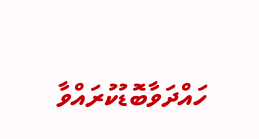ހައްދަވާބޮޑުކުރައްވާ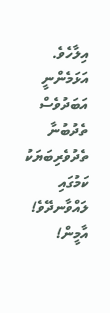އިލާހެވެ. އަޅަމެންނީ އަބަދުވެސް ތެދުބުނާ ތެދުވެރިބަޔަކު ކަމުގައި ލައްވާނދޭވެ! އާމީން!